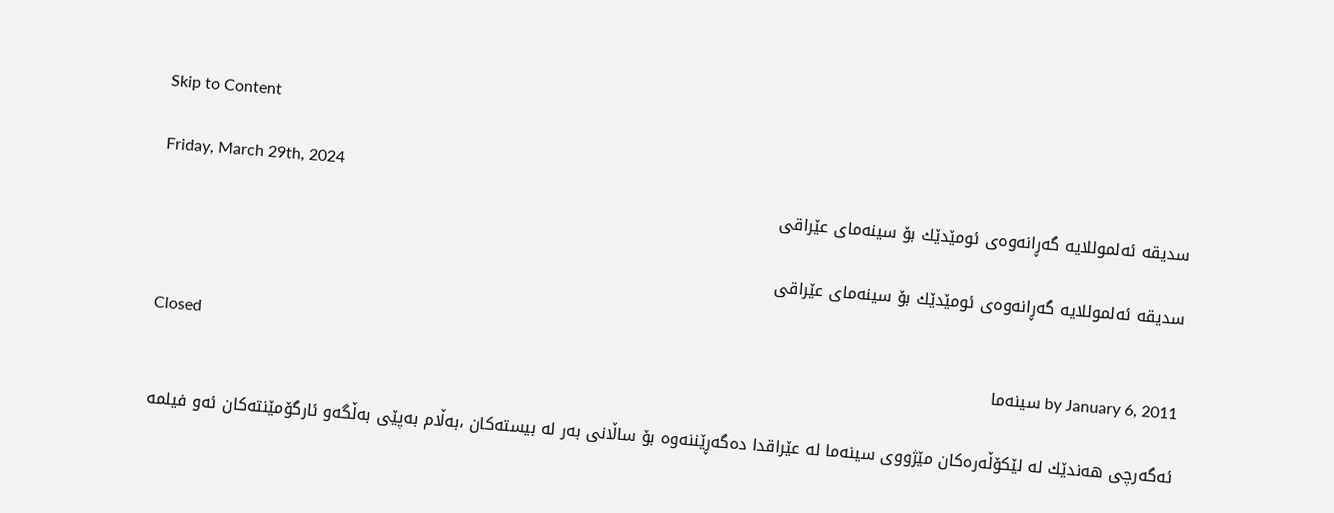Skip to Content

Friday, March 29th, 2024
سدیقه‌ ئه‌لموللایه ‌گه‌ڕانه‌وه‌ی ئومێدێك بۆ سینه‌مای عێراقی

سدیقه‌ ئه‌لموللایه ‌گه‌ڕانه‌وه‌ی ئومێدێك بۆ سینه‌مای عێراقی

Closed
by January 6, 2011 سینەما

ئه‌گه‌رچی هه‌ندێك له‌ لێكۆڵه‌ره‌كان مێژووی سینه‌ما له‌ عێراقدا ده‌گه‌ڕێننه‌وه‌ بۆ ساڵانی به‌ر له‌ بیسته‌كان ،به‌ڵام به‌پێی به‌ڵگه‌و ئارگۆمێنته‌كان ئه‌و فیلمه‌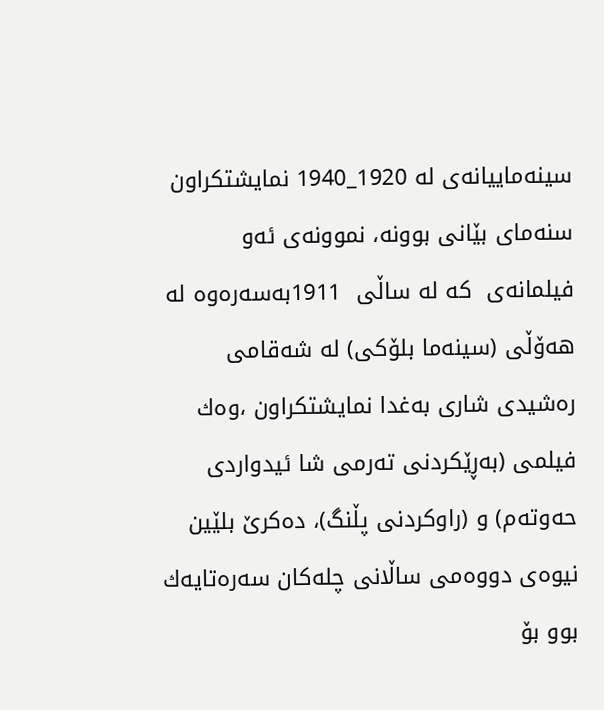سینه‌ماییانه‌ی له‌ 1920_1940 نمایشتكراون سنه‌مای بێانی بوونه‌، نموونه‌ی ئه‌و فیلمانه‌ی  كه‌ له‌ ساڵی  1911به‌سه‌ره‌وه‌ له‌ هه‌ۆڵی (سینه‌ما بلۆكی) له‌ شه‌قامی  ره‌شیدی شاری به‌غدا نمایشتكراون ،وه‌ك فیلمی (به‌ڕێكردنی ته‌رمی شا ئیدواردی حه‌وته‌م) و (راوكردنی پڵنگ)، ده‌كرێ‌ بلێین نیوه‌ی دووه‌می ساڵانی چله‌كان سه‌ره‌تایه‌ك بوو بۆ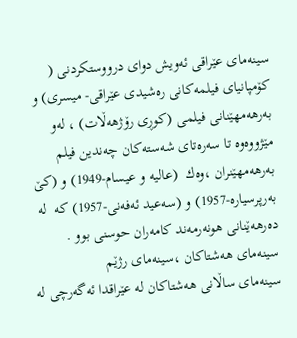سینه‌مای عێراقی ئه‌ویش دوای درووستكردنی ( كۆمپانیای فیلمه‌كانی ره‌شیدی عێراقی- میسری) و به‌رهه‌مهێنانی فیلمی (كوڕی رۆژهه‌ڵات) ، له‌و مێژووه‌وه‌ تا سه‌ره‌تای شه‌سته‌كان چه‌ندین فیلم به‌رهه‌مهێنران ،وه‌ك  (عالیه‌ و عیسام-1949) و (كێ‌ به‌رپرسیاره‌-1957) و (سه‌عید ئه‌فه‌نی-1957) كه‌  له‌ ده‌رهه‌ێنانی هونه‌رمه‌ند كامه‌ران حوسنی بوو .
سینه‌مای هه‌شتاكان ،سینه‌مای رژێم
سینه‌مای ساڵانی هه‌شتاكان له‌ عێراقدا ئه‌گه‌رچی له‌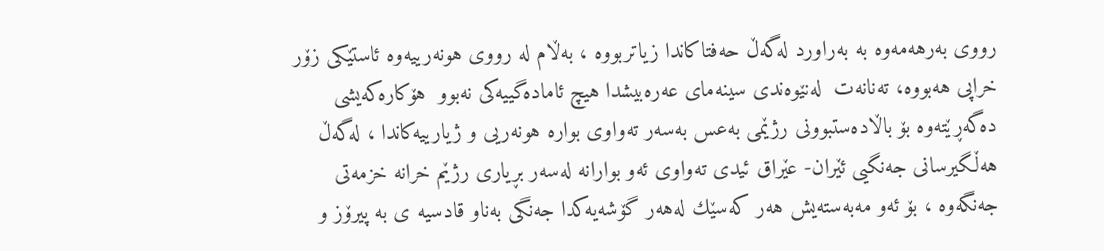رووی به‌رهه‌مه‌وه‌ به‌ به‌راورد له‌گه‌ڵ حه‌فتاكاندا زیاتربووه‌ ، به‌ڵام له‌ رووی هونه‌رییه‌وه‌ ئاستێكی زۆر خراپی هه‌بووه‌، ته‌نانه‌ت  له‌نێوه‌ندی سینه‌مای عه‌ره‌بیشدا هیچ ئاماده‌گییه‌كی نه‌بوو  هۆكاره‌كه‌یشی ده‌گه‌ڕێته‌وه‌ بۆ باڵاده‌ستبوونی رژێمی به‌عس به‌سه‌ر ته‌واوی بواره‌ هونه‌ریی و ژیارییه‌كاندا ، له‌گه‌ڵ هه‌ڵگیرسانی جه‌نگیی ئێران- عێراق ئیدی ته‌واوی ئه‌و بوارانه‌ له‌سه‌ر بڕیاری رژێم خرانه‌ خزمه‌تی جه‌نگه‌وه‌ ، بۆ ئه‌و مه‌به‌سته‌یش هه‌ر كه‌سێك له‌هه‌ر گۆشه‌یه‌كدا جه‌نگی به‌ناو قادسیه‌ ی به‌ پیرۆز و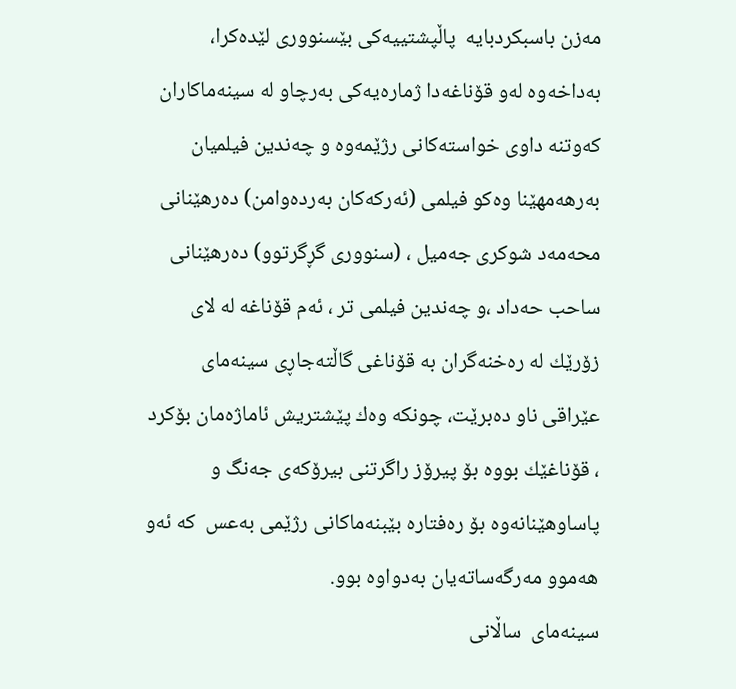مه‌زن باسبكردبایه‌  پاڵپشتییه‌كی بێسنووری لێده‌كرا، به‌داخه‌وه‌ له‌و قۆناغه‌دا ژماره‌یه‌كی به‌رچاو له‌ سینه‌ماكاران كه‌وتنه‌ داوی خواسته‌كانی رژێمه‌وه‌ و چه‌ندین فیلمیان به‌رهه‌مهێنا وه‌كو فیلمی (ئه‌ركه‌كان به‌رده‌وامن) ده‌رهێنانی محه‌مه‌د شوكری جه‌میل ، (سنووری گڕگرتوو) ده‌رهێنانی ساحب حه‌داد ،و چه‌ندین فیلمی تر ، ئه‌م قۆناغه‌ له‌ لای  زۆرێك له‌ ره‌خنه‌گران به‌ قۆناغی گاڵته‌جاڕی سینه‌مای عێراقی ناو ده‌برێت، چونكه‌ وه‌ك پێشتریش ئاماژه‌مان بۆكرد ، قۆناغێك بووه‌ بۆ پیرۆز راگرتنی بیرۆكه‌ی جه‌نگ و  پاساوهێنانه‌وه‌ بۆ ره‌فتاره‌ بێبنه‌ماكانی رژێمی به‌عس  كه‌ ئه‌و هه‌موو مه‌رگه‌ساته‌یان به‌دواوه‌ بوو.
سینه‌مای  ساڵانی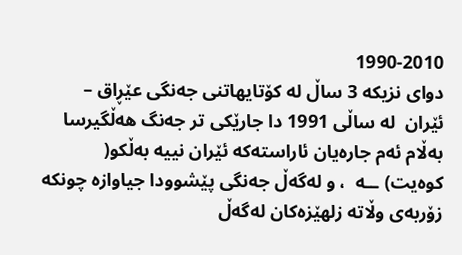1990-2010
دوای نزیكه‌ 3 ساڵ له‌ كۆتایهاتنی جه‌نگی عێڕاق – ئێران  له‌ ساڵی 1991 دا جارێكی تر جه‌نگ هه‌ڵگیرسا   به‌ڵام ئه‌م جاره‌یان ئاراسته‌كه‌ ئێران نییه‌ به‌ڵكو( كوه‌یت) ــه‌  ، و له‌گه‌ڵ جه‌نگی پێشوودا جیاوازه‌ چونكه‌ زۆربه‌ی وڵاته‌ زلهێزه‌كان له‌گه‌ڵ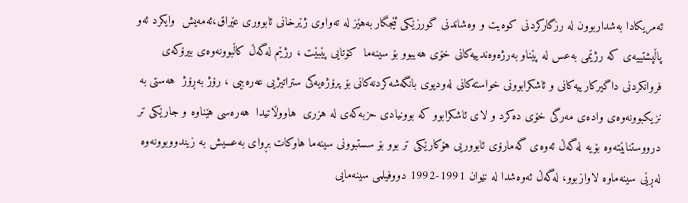ئه‌مریكادا به‌شداربوون له‌ رزگاركردنی كوه‌یت و وه‌شاندنی گورزێكی ئێجگار به‌هێز له‌ ته‌واوی ژێرخانی ئابووری عێراق،ئه‌مه‌یش  وایكرد ئه‌و پاڵپشتییه‌ی كه‌ رژێمی به‌عس له‌ پێناو به‌رژه‌وه‌ندییه‌كانی خۆی هه‌یبوو بۆ سینه‌ما  كۆتایی پێبێت ، رژێم له‌گه‌ڵ كاڵبوونه‌وه‌ی بیرۆكه‌ی فروانكردنی داگیركارییه‌كانی و ئاشكرابوونی خواسته‌كانی له‌ودیوی بانگه‌شه‌كردنه‌كانی بۆ پرۆژه‌یه‌كی ستراتیژیی عه‌ره‌بیی ، رۆژ به‌ڕۆژ  هه‌ستی به‌ نزیكبوونه‌وه‌ی واده‌ی مه‌رگی خۆی ده‌كرد و لای ئاشكرابوو كه‌ بوونیادی حزبه‌كه‌ی له‌ هزری  هاووڵاتیدا  هه‌ره‌سی هێناوه‌ و جارێكی تر  درووستنابێته‌وه‌ بۆیه‌ له‌گه‌ڵ ئه‌وه‌ی گه‌مارۆی ئابووریی هۆكارێكی تر بوو بۆ سستبوونی سینه‌ما هاوكات بڕوای به‌عسیش به‌ زیندووبوونه‌وه‌ له‌ڕێی سینه‌ماوه‌ لاوازبوو، له‌گه‌ڵ ئه‌وه‌شدا له‌ نێوان 1991-1992 دووفیلمی سینه‌مایی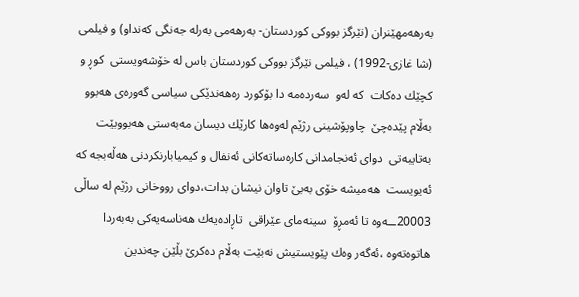به‌رهه‌مهێنران (نێرگز بووكی كوردستان- به‌رهه‌می به‌رله‌ جه‌نگی كه‌نداو) و فیلمی (شا غازی-1992) ، فیلمی نێرگز بووكی كوردستان باس له‌ خۆشه‌ویستی  كوڕ و كچێك ده‌كات  كه‌ له‌و  سه‌رده‌مه‌ دا بۆكورد ره‌هه‌ندێكی سیاسی گه‌وره‌ی هه‌بوو  به‌ڵام پێده‌چێ‌  چاوپۆشینی رژێم له‌وه‌ها كارێك دیسان مه‌به‌ستی هه‌بووبێت به‌تایبه‌تی  دوای ئه‌نجامدانی كاره‌ساته‌كانی ئه‌نفال و كیمیابارنكردنی هه‌ڵه‌بجه‌ كه‌ ئه‌یویست  هه‌میشه‌ خۆی به‌بێ‌ تاوان نیشان بدات،دوای رووخانی رژێم له‌ ساڵی 20003ــه‌وه‌ تا ئه‌مڕۆ  سینه‌مای عێراقی  تاڕاده‌یه‌ك هه‌ناسه‌یه‌كی به‌به‌ردا هاتوه‌ته‌وه‌ ،ئه‌گه‌ر وه‌ك پێویستیش نه‌بێت به‌ڵام ده‌كرێ‌ بڵێن چه‌ندین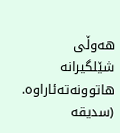هه‌وڵی شێلگیرانه‌ هاتوونه‌ته‌ئاراوه‌.
(سدیقه‌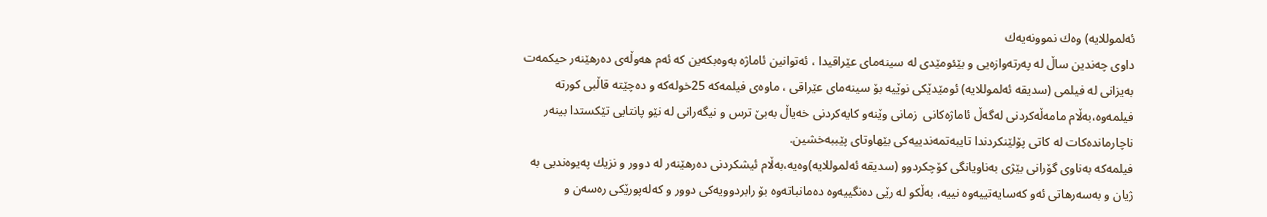ئه‌لموللایه‌) وه‌ك نموونه‌یه‌ك
داوی چه‌ندین ساڵ له‌ په‌رته‌وازه‌یی و بێئومێدی له‌ سینه‌مای عێراقیدا ، ئه‌توانین ئاماژه‌ به‌وه‌بكه‌ین كه‌ ئه‌م هه‌وڵه‌ی ده‌رهێنه‌ر حیكمه‌ت به‌یزانی له‌ فیلمی (سدیقه‌ ئه‌لموللایه‌) ئومێدێكی نوێیه‌ بۆ سینه‌مای عێراقی ، ماوه‌ی فیلمه‌كه‌ 25خوله‌كه‌ و ده‌چێته‌ قاڵبی كورته‌ فیلمه‌وه‌،به‌ڵام مامه‌ڵه‌كردنی له‌گه‌ڵ ئاماژه‌كانی  زمانی وێنه‌و كایه‌كردنی خه‌یاڵ به‌بێ‌ ترس و نیگه‌رانی له‌ نێو پانتایی تێكستدا بینه‌ر ناچارمانده‌كات له‌ كاتی پۆلێنكردندا تایبه‌تمه‌ندییه‌كی بێهاوتای پێببه‌خشین.
فیلمه‌كه‌ به‌ناوی گۆرانی بێژی به‌ناویانگی كۆچكردوو (سدیقه‌ ئه‌لموللایه‌)وه‌یه‌،به‌ڵام ئیشكردنی ده‌رهێنه‌ر له‌ دوور و نزیك په‌یوه‌ندیی به‌ ژیان و به‌سه‌رهاتی ئه‌و كه‌سایه‌تییه‌وه‌ نییه‌، به‌ڵكو له‌ رێی ده‌نگییه‌وه‌ ده‌مانباته‌وه‌ بۆ رابردوویه‌كی دوور و كه‌له‌پورێكی ره‌سه‌ن و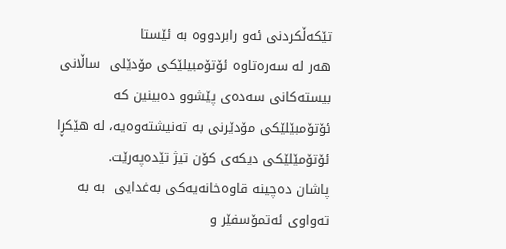تێكه‌ڵكردنی ئه‌و رابردووه‌ به‌ ئێستا
هه‌ر له‌ سه‌ره‌تاوه‌ ئۆتۆمبیلێكی مۆدێلی  ساڵانی بیسته‌كانی سه‌ده‌ی پێشوو ده‌بینین كه‌ ئۆتۆمبێلێكی مۆدێرنی به‌ ته‌نیشته‌وه‌یه‌، له‌ هێكڕا ئۆتۆمێلێكی دیكه‌ی كۆن تیژ تێده‌په‌رێت.
پاشان ده‌چینه‌ قاوه‌خانه‌یه‌كی به‌غدایی  به‌ به‌ ته‌واوی ئه‌تمۆسفێر و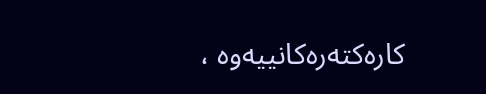كاره‌كته‌ره‌كانییه‌وه‌ ،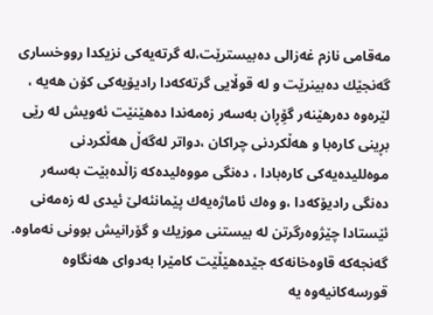مه‌قامی نازم غه‌زالی ده‌بیسترێت،له‌ گرته‌یه‌كی نزیكدا رووخساری گه‌نجێك ده‌بینرێت و له‌ قوڵایی گرته‌كه‌دا رادیۆیه‌كی كۆن هه‌یه‌ ، لێره‌وه‌ ده‌رهێنه‌ر گۆِڕان به‌سه‌ر زه‌مه‌ندا ده‌هێنێت ئه‌ویش له‌ رێی بڕینی كاره‌با و هه‌ڵكردنی چراكان ،دواتر له‌گه‌ڵ هه‌ڵكردنی موه‌للیده‌یه‌كی كاره‌بادا ، ده‌نگی مووه‌لیده‌كه‌ زاڵده‌بێت به‌سه‌ر ده‌نگی رادیۆكه‌دا ،و وه‌ك ئاماژه‌یه‌ك پێمانئه‌لێ‌ ئیدی له‌ زه‌مه‌نی ئێستادا چێژوه‌رگرتن له‌ بیستنی موزیك و گۆرانیش بوونی نه‌ماوه‌.
گه‌نجه‌كه‌ قاوه‌خانه‌كه‌ جێده‌هێڵێت كامێرا به‌دوای هه‌نگاوه‌ قورسه‌كانیه‌وه‌ یه‌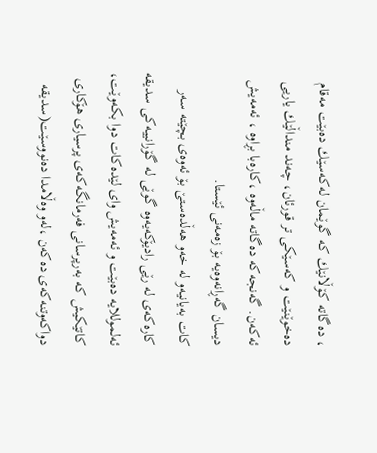، ده‌گاته‌ كۆڵانێك كه‌ گوێمان له‌كه‌سێك ده‌بێت مه‌قام ده‌خوێنێت و كه‌سێكی تر قورئان، چه‌ند منداڵێك یاریی ئه‌كه‌ن. گه‌نجه‌كه‌ ده‌گاته‌ ماڵه‌وه‌ ،كاره‌با بڕاوه‌ ، ئه‌مه‌یش دیسان گه‌ڕانه‌وه‌یه‌ بۆ زه‌مه‌نی ئێستا.
كات به‌یانیه‌و له‌ خه‌و هه‌ڵده‌ستێ‌ بۆ ئه‌وه‌ی بچێته‌ سه‌ر كاره‌كه‌ی له‌ رێی رادیۆكه‌یه‌وه‌ گوێی له‌ گۆرانییه‌كی سدیقه‌ ئه‌لموللایه‌ ده‌بێت و ئه‌مه‌یش وای لێده‌كات دوا بكه‌وێت، كاتێكیش كه‌ به‌رپرسانی فه‌رمانگه‌كه‌ی پرسیاری هۆكاری دواكه‌وتنه‌كه‌ی ده‌كه‌ن ،له‌و وه‌ڵامدا ده‌نووسێت(سدیقه‌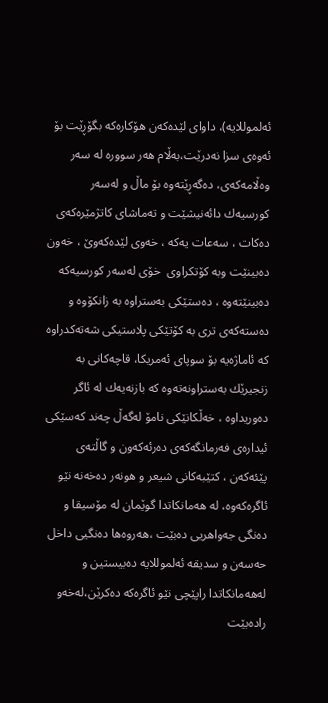ئه‌لموللایه‌)، داوای لێده‌كه‌ن هۆكاره‌كه‌ بگۆڕێت بۆ ئه‌وه‌ی سزا نه‌درێت،به‌ڵام هه‌ر سووره‌ له‌ سه‌ر وه‌ڵامه‌كه‌ی، ده‌گه‌ڕێته‌وه‌ بۆ ماڵ و له‌سه‌ر كورسیه‌ك دائه‌نیشێت و ته‌ماشای كاتژمێره‌كه‌ی ده‌كات ، سه‌عات یه‌كه‌ ، خه‌وی لێده‌كه‌وێ‌ ، خه‌ون ده‌بینێت وبه‌ كۆتكراوی  خۆی له‌سه‌ر كورسیه‌كه‌ ده‌بینێته‌وه‌ ، ده‌ستێكی به‌ستراوه‌ به‌ زانكۆوه‌ و ده‌سته‌كه‌ی تری به‌ كۆتێكی پلاستیكی شه‌ته‌كدراوه‌ كه‌ ئاماژه‌یه‌ بۆ سوپای ئه‌مریكا، قاچه‌كانی به‌ زنجیرێك به‌ستراونه‌ته‌وه‌ كه‌ بازنه‌یه‌ك له‌ ئاگر ده‌وریداوه‌ ، خه‌ڵكانێكی نامۆ له‌گه‌ڵ چه‌ند كه‌سێكی ئیداره‌ی فه‌رمانگه‌كه‌ی ده‌رئه‌كه‌ون و گاڵته‌ی  پێئه‌كه‌ن ، كتێبه‌كانی شیعر و هونه‌ر ده‌خه‌نه‌ نێو ئاگره‌كه‌وه‌، له‌ هه‌مانكاتدا گوێمان له‌ مۆسیقا و ده‌نگی جه‌واهریی ده‌بێت ،هه‌روه‌ها ده‌نگیی داخل حه‌سه‌ن و سدیقه‌ ئه‌لموللایه‌ ده‌بیستین و له‌هه‌مانكاتدا راپێچی نێو ئاگره‌كه‌ ده‌كرێن،له‌خه‌و راده‌بێت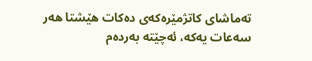ته‌ماشای كاتژمێره‌كه‌ی ده‌كات هێشتا هه‌ر سه‌عات یه‌كه‌، ئه‌چێته‌ به‌رده‌م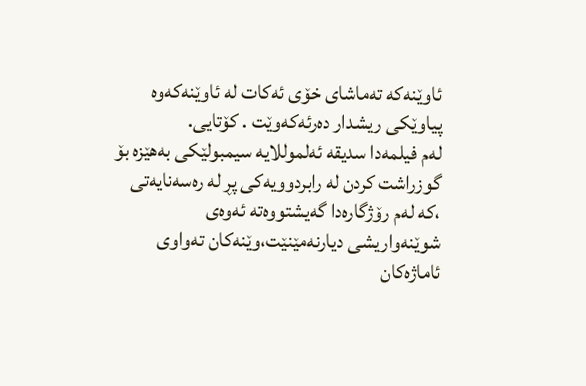ئاوێنه‌كه‌ ته‌ماشای خۆی ئه‌كات له‌ ئاوێنه‌كه‌وه‌ پیاوێكی ریشدار ده‌رئه‌كه‌وێت . كۆتایی.
له‌م فیلمه‌دا سدیقه‌ ئه‌لموللایه‌ سیمبولێكی به‌هێزه‌ بۆ گوزراشت كردن له‌ رابردوویه‌كی پڕ له‌ ره‌سه‌نایه‌تی ،كه‌ له‌م رۆژگاره‌دا گه‌یشتووه‌ته‌ ئه‌وه‌ی شوێنه‌واریشی دیارنه‌مێنێت،وێنه‌كان ته‌واوی ئاماژه‌كان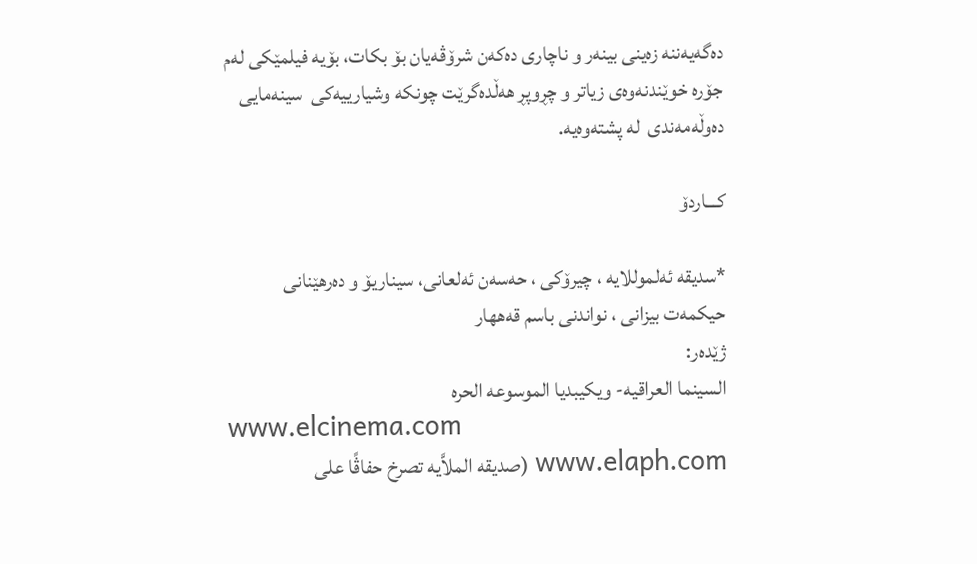ده‌گه‌یه‌ننه‌ زه‌ینی بینه‌ر و ناچاری ده‌كه‌ن شرۆڤه‌یان بۆ بكات، بۆیه‌ فیلمێكی له‌م جۆره‌ خوێندنه‌وه‌ی زیاتر و چڕوپڕ هه‌ڵده‌گرێت چونكه‌ وشیارییه‌كی  سینه‌مایی ده‌وڵه‌مه‌ندی  له‌ پشته‌وه‌یه‌.

كـــاردۆ

*سدیقه‌ ئه‌لموللایه‌ ، چیرۆكی ، حه‌سه‌ن ئه‌لعانی، سیناریۆ و ده‌رهێنانی حیكمه‌ت بیزانی ، نواندنی باسم قه‌ههار
ژێده‌ر:
السینما العراقیه‌- ویكیبدیا الموسوعه‌ الحره‌
www.elcinema.com
www.elaph.com (صدیقه‌ الملاَّیه‌ تصرخ حفاڤًا علی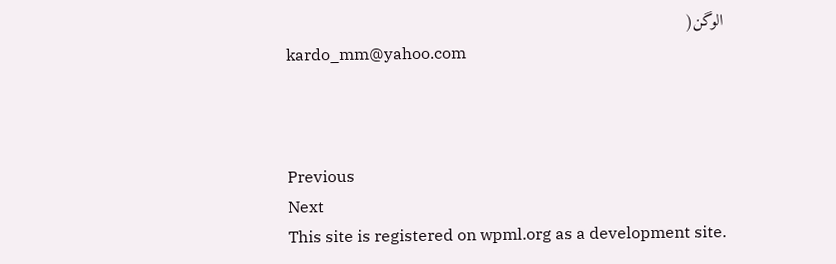الوگن(
kardo_mm@yahoo.com



Previous
Next
This site is registered on wpml.org as a development site.